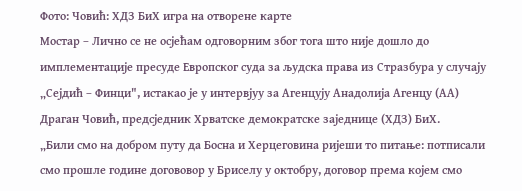Фото: Човић: ХДЗ БиХ игра на отворене карте
Мостар – Лично се не осјећам одговорним због тога што није дошло до имплементације пресуде Европског суда за људска права из Стразбура у случају „Сејдић – Финци", истакао је у интервјуу за Агенцују Анадолија Агенцy (АА) Драган Човић, предсједник Хрватске демократске заједнице (ХДЗ) БиХ.
„Били смо на добром путу да Босна и Херцеговина ријеши то питање: потписали смо прошле године догововор у Бриселу у октобру, договор према којем смо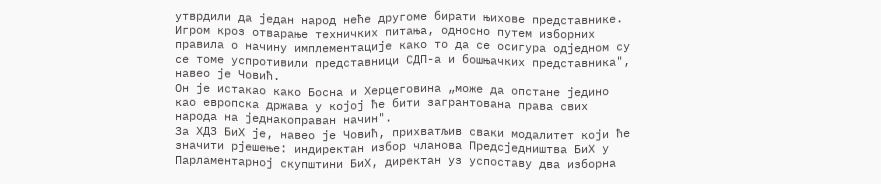утврдили да један народ неће другоме бирати њихове представнике. Игром кроз отварање техничких питања, односно путем изборних правила о начину имплементације како то да се осигура одједном су се томе успротивили представници СДП-а и бошњачких представника", навео је Човић.
Он је истакао како Босна и Херцеговина „може да опстане једино као европска држава у којој ће бити загрантована права свих народа на једнакоправан начин".
За ХДЗ БиХ је, навео је Човић, прихватљив сваки модалитет који ће значити рјешење: индиректан избор чланова Предсједништва БиХ у Парламентарној скупштини БиХ, директан уз успоставу два изборна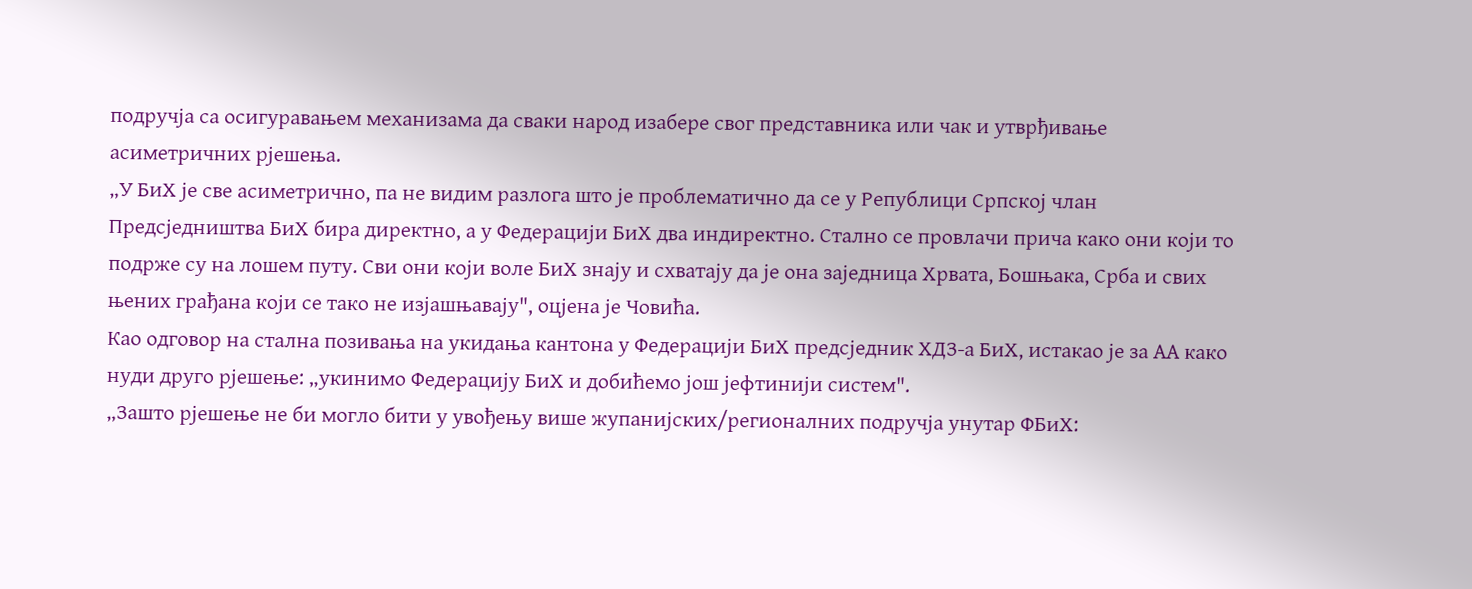подручја са осигуравањем механизама да сваки народ изабере свог представника или чак и утврђивање асиметричних рјешења.
„У БиХ је све асиметрично, па не видим разлога што је проблематично да се у Републици Српској члан Предсједништва БиХ бира директно, а у Федерацији БиХ два индиректно. Стално се провлачи прича како они који то подрже су на лошем путу. Сви они који воле БиХ знају и схватају да је она заједница Хрвата, Бошњака, Срба и свих њених грађана који се тако не изјашњавају", оцјена је Човића.
Као одговор на стална позивања на укидања кантона у Федерацији БиХ предсједник ХДЗ-а БиХ, истакао је за АА како нуди друго рјешење: „укинимо Федерацију БиХ и добићемо још јефтинији систем".
„Зашто рјешење не би могло бити у увођењу више жупанијских/регионалних подручја унутар ФБиХ: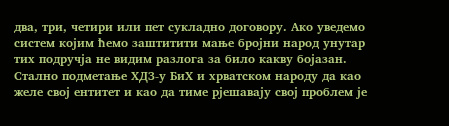два, три, четири или пет сукладно договору. Ако уведемо систем којим ћемо заштитити мање бројни народ унутар тих подручја не видим разлога за било какву бојазан. Стално подметање ХДЗ-у БиХ и хрватском народу да као желе свој ентитет и као да тиме рјешавају свој проблем је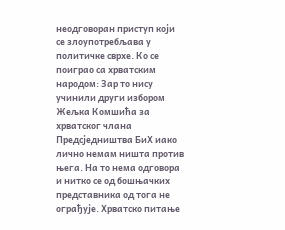неодговоран приступ који се злоупотребљава у политичке сврхе. Ко се поиграо са хрватским народом: Зар то нису учинили други избором Жељка Комшића за хрватског члана Предсједништва БиХ иако лично немам ништа против њега. На то нема одговора и нитко се од бошњачких представника од тога не ограђује. Хрватско питање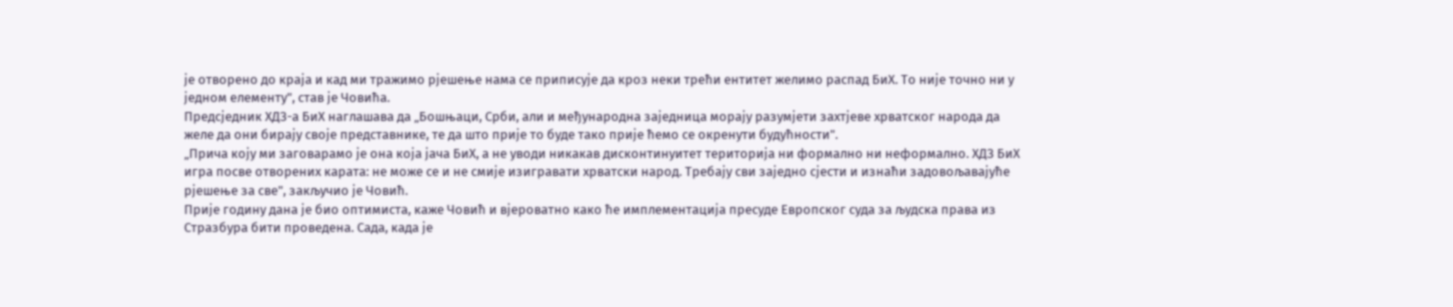је отворено до краја и кад ми тражимо рјешење нама се приписује да кроз неки трећи ентитет желимо распад БиХ. То није точно ни у једном елементу", став је Човића.
Предсједник ХДЗ-а БиХ наглашава да „Бошњаци, Срби, али и међународна заједница морају разумјети захтјеве хрватског народа да желе да они бирају своје представнике, те да што прије то буде тако прије ћемо се окренути будућности".
„Прича коју ми заговарамо је она која јача БиХ, а не уводи никакав дисконтинуитет територија ни формално ни неформално. ХДЗ БиХ игра посве отворених карата: не може се и не смије изигравати хрватски народ. Требају сви заједно сјести и изнаћи задовољавајуће рјешење за све", закључио је Човић.
Прије годину дана је био оптимиста, каже Човић и вјероватно како ће имплементација пресуде Европског суда за људска права из Стразбура бити проведена. Сада, када је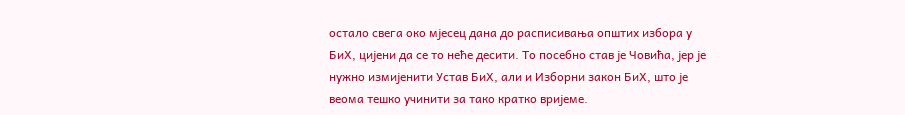остало свега око мјесец дана до расписивања општих избора у БиХ, цијени да се то неће десити. То посебно став је Човића, јер је нужно измијенити Устав БиХ, али и Изборни закон БиХ, што је веома тешко учинити за тако кратко вријеме.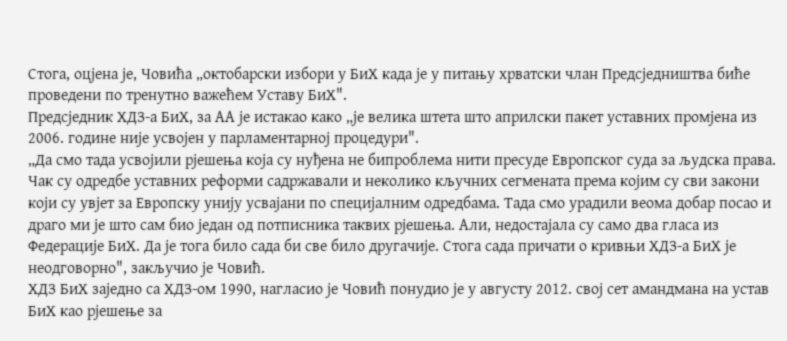Стога, оцјена је, Човића „октобарски избори у БиХ када је у питању хрватски члан Предсједништва биће проведени по тренутно важећем Уставу БиХ".
Предсједник ХДЗ-а БиХ, за АА је истакао како „је велика штета што априлски пакет уставних промјена из 2006. године није усвојен у парламентарној процедури".
„Да смо тада усвојили рјешења која су нуђена не бипроблема нити пресуде Европског суда за људска права. Чак су одредбе уставних реформи садржавали и неколико кључних сегмената према којим су сви закони који су увјет за Европску унију усвајани по специјалним одредбама. Тада смо урадили веома добар посао и драго ми је што сам био један од потписника таквих рјешења. Али, недостајала су само два гласа из Федерације БиХ. Да је тога било сада би све било другачије. Стога сада причати о кривњи ХДЗ-а БиХ је неодговорно", закључио је Човић.
ХДЗ БиХ заједно са ХДЗ-ом 1990, нагласио је Човић понудио је у августу 2012. свој сет амандмана на устав БиХ као рјешење за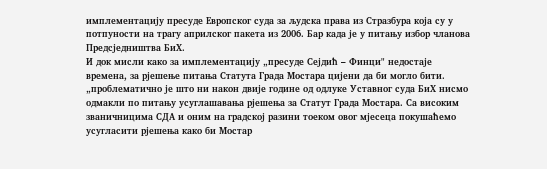имплементацију пресуде Европског суда за људска права из Стразбура која су у потпуности на трагу априлског пакета из 2006. Бар када је у питању избор чланова Предсједништва БиХ.
И док мисли како за имплементацију „пресуде Сејдић – Финци" недостаје времена, за рјешење питања Статута Града Мостара цијени да би могло бити.
„проблематично је што ни након двије године од одлуке Уставног суда БиХ нисмо одмакли по питању усуглашавања рјешења за Статут Града Мостара. Са високим званичницима СДА и оним на градској разини тоеком овог мјесеца покушаћемо усугласити рјешења како би Мостар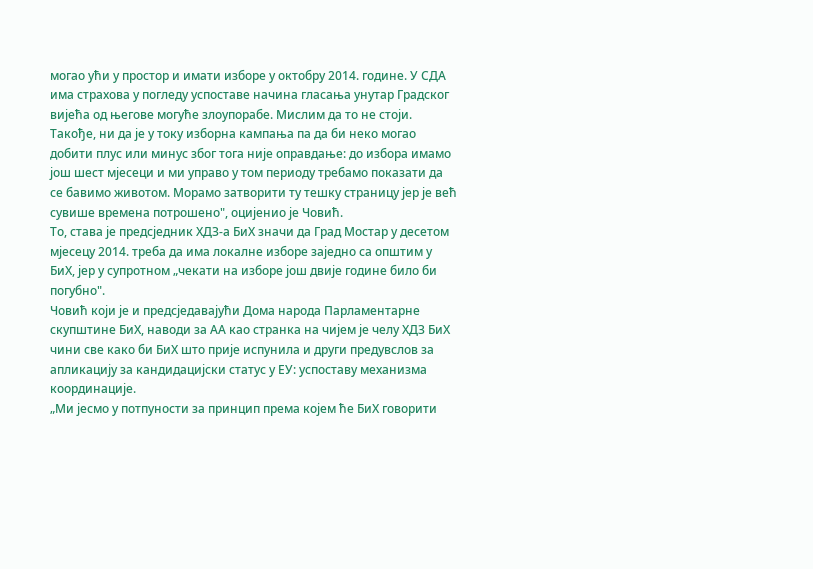могао ући у простор и имати изборе у октобру 2014. године. У СДА има страхова у погледу успоставе начина гласања унутар Градског вијећа од његове могуће злоупорабе. Мислим да то не стоји. Такође, ни да је у току изборна кампања па да би неко могао добити плус или минус због тога није оправдање: до избора имамо још шест мјесеци и ми управо у том периоду требамо показати да се бавимо животом. Морамо затворити ту тешку страницу јер је већ сувише времена потрошено", оцијенио је Човић.
То, става је предсједник ХДЗ-а БиХ значи да Град Мостар у десетом мјесецу 2014. треба да има локалне изборе заједно са општим у БиХ, јер у супротном „чекати на изборе још двије године било би погубно".
Човић који је и предсједавајући Дома народа Парламентарне скупштине БиХ, наводи за АА као странка на чијем је челу ХДЗ БиХ чини све како би БиХ што прије испунила и други предувслов за апликацију за кандидацијски статус у ЕУ: успоставу механизма координације.
„Ми јесмо у потпуности за принцип према којем ће БиХ говорити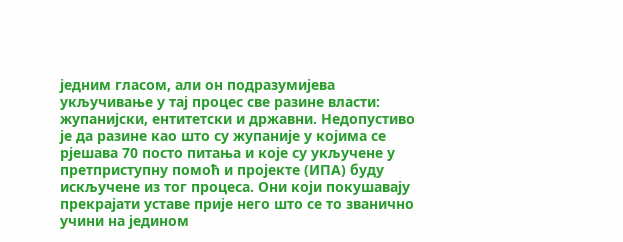једним гласом, али он подразумијева укључивање у тај процес све разине власти: жупанијски, ентитетски и државни. Недопустиво је да разине као што су жупаније у којима се рјешава 70 посто питања и које су укључене у претприступну помоћ и пројекте (ИПА) буду искључене из тог процеса. Они који покушавају прекрајати уставе прије него што се то званично учини на једином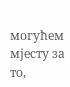могућем мјесту за то,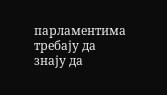парламентима требају да знају да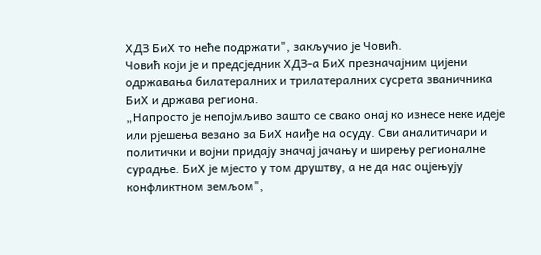ХДЗ БиХ то неће подржати", закључио је Човић.
Човић који је и предсједник ХДЗ-а БиХ презначајним цијени одржавања билатералних и трилатералних сусрета званичника БиХ и држава региона.
„Напросто је непојмљиво зашто се свако онај ко изнесе неке идеје или рјешења везано за БиХ наиђе на осуду. Сви аналитичари и политички и војни придају значај јачању и ширењу регионалне сурадње. БиХ је мјесто у том друштву, а не да нас оцјењују конфликтном земљом",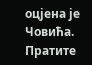оцјена је Човића.
Пратите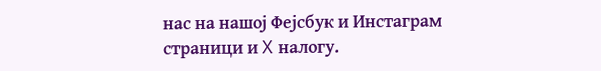нас на нашој Фејсбук и Инстаграм страници и X налогу.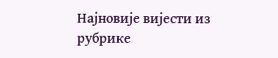Најновије вијести из рубрике